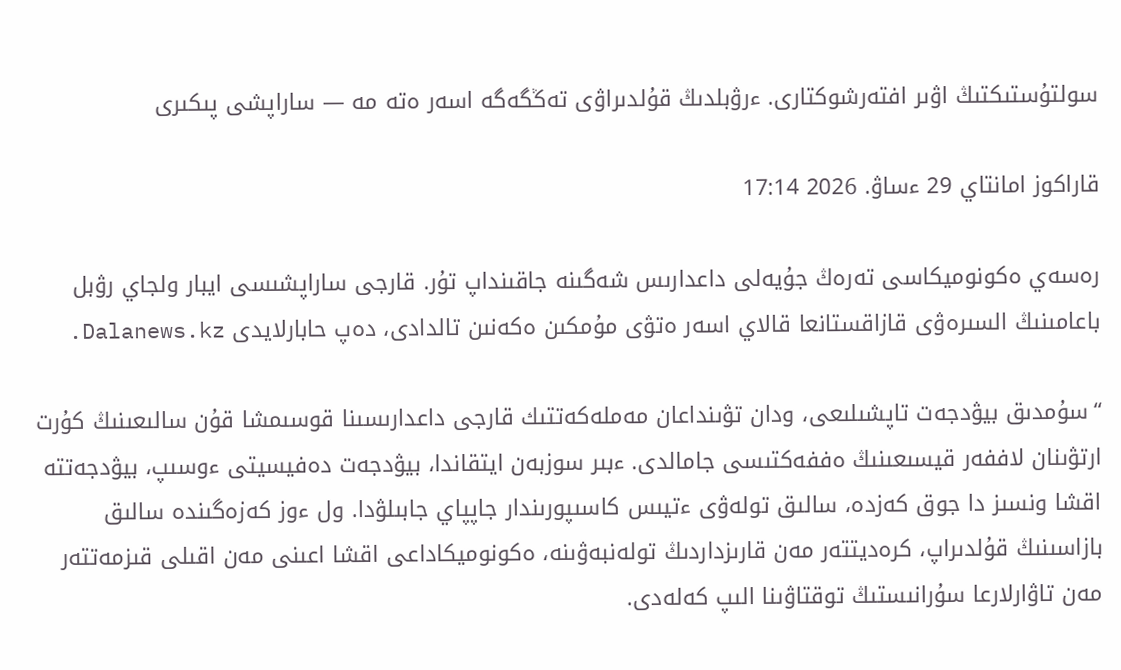سولتۇستىكتىڭ اۋىر افتەرشوكتارى. ءرۋبلدىڭ قۇلدىراۋى تەڭگەگە اسەر ەتە مە — ساراپشى پىكىرى

قاراكوز امانتاي 29 ءساۋ. 2026 17:14

رەسەي ەكونوميكاسى تەرەڭ جۇيەلى داعدارىس شەگىنە جاقىنداپ تۇر. قارجى ساراپشىسى ايبار ولجاي رۋبل باعامىنىڭ السىرەۋى قازاقستانعا قالاي اسەر ەتۋى مۇمكىن ەكەنىن تالدادى، دەپ حابارلايدى Dalanews.kz.

“سۇمدىق بيۋدجەت تاپشىلىعى، ودان تۋىنداعان مەملەكەتتىك قارجى داعدارىسىنا قوسىمشا قۇن سالىعىنىڭ كۇرت ارتۋىنان لاففەر قيسىعىنىڭ ەففەكتىسى جامالدى. ءبىر سوزبەن ايتقاندا، بيۋدجەت دەفيسيتى ءوسىپ، بيۋدجەتتە اقشا ونسىز دا جوق كەزدە، سالىق تولەۋى ءتيىس كاسىپورىندار جاپپاي جابىلۋدا. ول ءوز كەزەگىندە سالىق بازاسىنىڭ قۇلدىراپ، كرەديتتەر مەن قارىزداردىڭ تولەنبەۋىنە، ەكونوميكاداعى اقشا اعىنى مەن اقىلى قىزمەتتەر مەن تاۋارلارعا سۇرانىستىڭ توقتاۋىنا الىپ كەلەدى.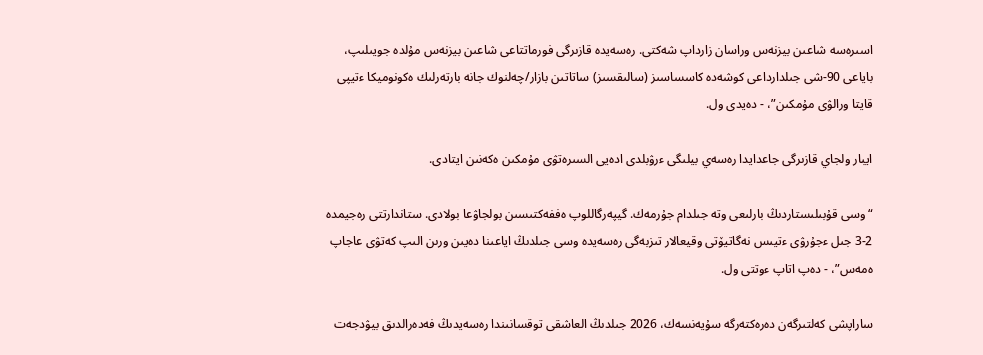اسىرەسە شاعىن بيزنەس وراسان زارداپ شەكتى. رەسەيدە قازىرگى فورماتتاعى شاعىن بيزنەس مۇلدە جويىلىپ، باياعى 90-شى جىلدارداعى كوشەدە كاسساسىز (سالىقسىز) ساتاتىن بازار/چەلنوك جانە بارتەرلىك ەكونوميكا ءتيپى قايتا ورالۋى مۇمكىن”، - دەيدى ول.

ايبار ولجاي قازىرگى جاعدايدا رەسەي بيلىگى ءرۋبلدى ادەيى السىرەتۋى مۇمكىن ەكەنىن ايتادى.

“وسى قۇبىلىستاردىڭ بارلىعى وتە جىلدام جۇرمەك. گيپەرگاللوپ ەففەكتىسىن بولجاۋعا بولادى. ستاندارتتى رەجيمدە 2-3 جىل ءجۇرۋى ءتيىس نەگاتيۆتى وقيعالار تىزبەگى رەسەيدە وسى جىلدىڭ اياعىنا دەيىن ورىن الىپ كەتۋى عاجاپ ەمەس”، - دەپ اتاپ ءوتتى ول.

ساراپشى كەلتىرگەن دەرەكتەرگە سۇيەنسەك، 2026 جىلدىڭ العاشقى توقسانىندا رەسەيدىڭ فەدەرالدىق بيۋدجەت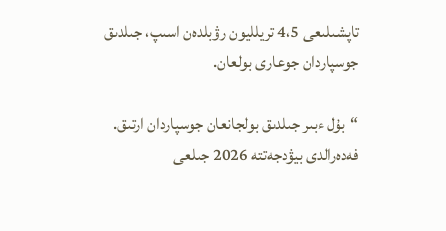تاپشىلىعى 4،5 تريلليون رۋبلدەن اسىپ، جىلدىق جوسپاردان جوعارى بولعان.

“بۇل ءبىر جىلدىق بولجانعان جوسپاردان ارتىق. فەدەرالدى بيۋدجەتتە 2026 جىلعى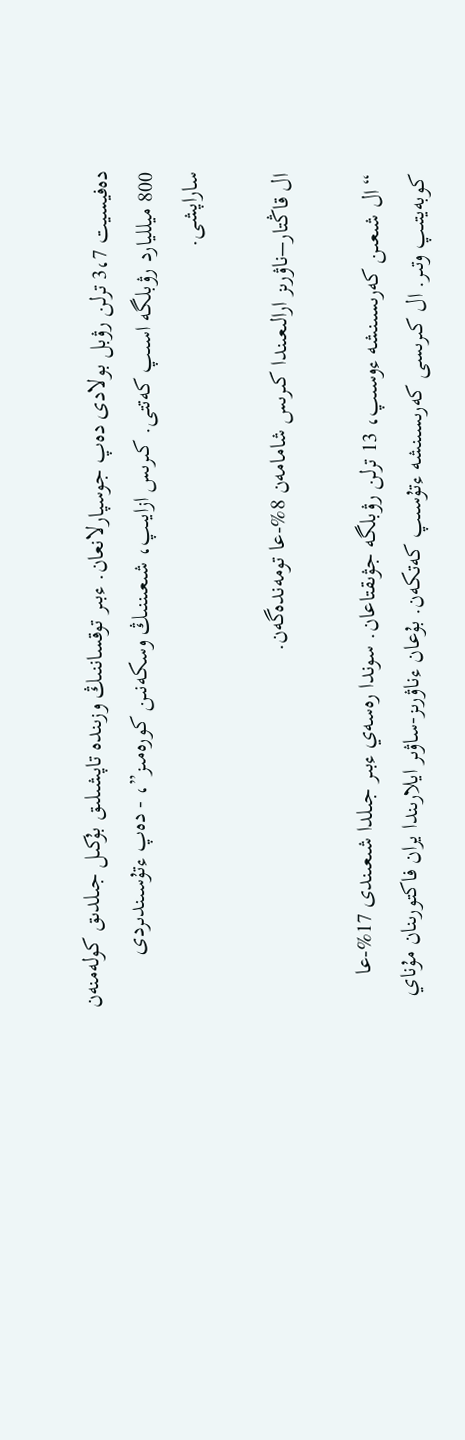دەفيسيت 3،7 ترلن رۋبل بولادى دەپ جوسپارلانعان. ءبىر توقساننىڭ وزىندە تاپشىلىق بۇكىل جىلدىق كولەمنەن 800 ميلليارد رۋبلگە اسىپ كەتتى. كىرىس ازايىپ، شىعىننىڭ وسكەنىن كورەمىز”، - دەپ ءتۇسىندىردى ساراپشى.

ال قاڭتار–ناۋرىز ارالىعىندا كىرىس شامامەن 8%-عا تومەندەگەن.

“ال شىعىن كەرىسىنشە ءوسىپ، 13 ترلن رۋبلگە جۋىقتاعان. سوندا رەسەي ءبىر جىلدا شىعىندى 17%-عا كوبەيتىپ وتىر. ال كىرىسى كەرىسىنشە ءتۇسىپ كەتكەن. بۇعان ءناۋرىز-ساۋىر ايلارىندا يران فاكتورىنان مۇناي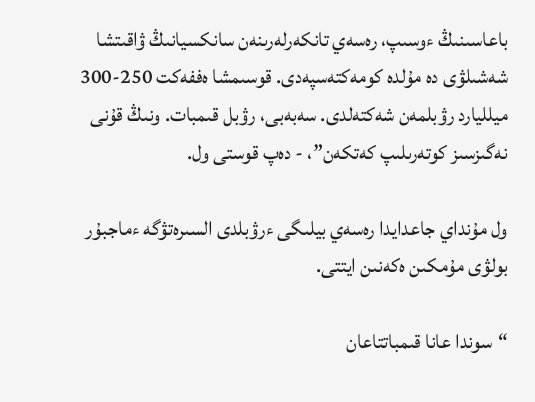باعاسىنىڭ ءوسىپ، رەسەي تانكەرلەرىنەن سانكسيانىڭ ۋاقىتشا شەشىلۋى دە مۇلدە كومەكتەسپەدى. قوسىمشا ەففەكت 250-300 ميلليارد رۋبلمەن شەكتەلدى. سەبەبى، رۋبل قىمبات. ونىڭ قۇنى نەگىزسىز كوتەرىلىپ كەتكەن”، - دەپ قوستى ول.

ول مۇنداي جاعدايدا رەسەي بيلىگى ءرۋبلدى السىرەتۋگە ءماجبۇر بولۋى مۇمكىن ەكەنىن ايتتى.

“سوندا عانا قىمباتتاعان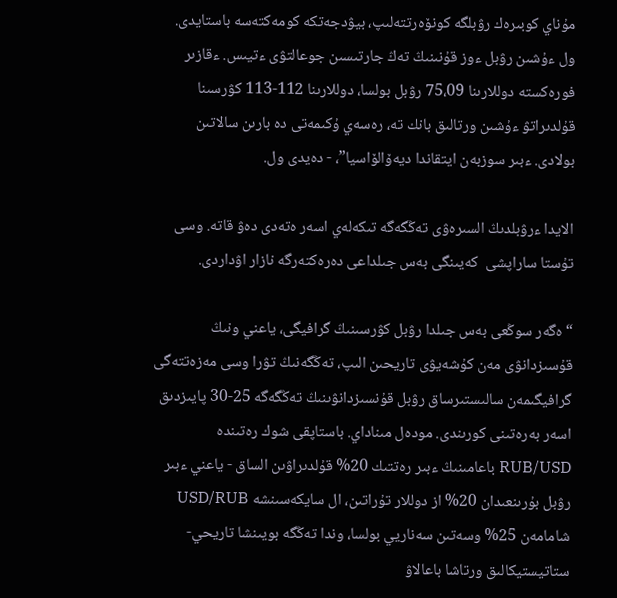مۇناي كوبىرەك رۋبلگە كونۆەرتتەلىپ، بيۋدجەتكە كومەكتەسە باستايدى. ول ءۇشىن رۋبل ءوز قۇنىنىڭ تەڭ جارتىسىن جوعالتۋى ءتيىس. ءقازىر فورەكستە دوللارىنا 75،09 رۋبل بولسا، دوللارىنا 112-113 كۋرسىنا قۇلدىراتۋ ءۇشىن ورتالىق بانك تە، رەسەي ۇكىمەتى دە بارىن سالاتىن بولادى. ءبىر سوزبەن ايتقاندا ديەۆالۆاسيا”، - دەيدى ول.

الايدا ءرۋبلدىڭ السىرەۋى تەڭگەگە تىكەلەي اسەر ەتەدى دەۋ قاتە. وسى تۇستا ساراپشى  كەيىنگى بەس جىلداعى دەرەكتەرگە نازار اۋداردى.

“ەگەر سوڭعى بەس جىلدا رۋبل كۋرسىنىڭ گرافيگى، ياعني ونىڭ قۇسىزدانۋى مەن كۇشەيۋى تاريحىن الىپ، تەڭگەنىڭ تۋرا وسى مەزەتتەگى گرافيگىمەن سالىستىرساق رۋبل قۇنسىزدانۋىنىڭ تەڭگەگە 25-30 پايىزدىق اسەر بەرەتىنى كورىندى. مودەل مىناداي. باستاپقى شوك رەتىندە RUB/USD باعامىنىڭ ءبىر رەتتىك 20% قۇلدىراۋىن الساق - ياعني ءبىر رۋبل بۇرىنعىدان 20% از دوللار تۇراتىن، ال سايكەسىنشە USD/RUB شامامەن 25% وسەتىن سەناريي بولسا، وندا تەڭگە بويىنشا تاريحي-ستاتيستيكالىق ورتاشا باعالاۋ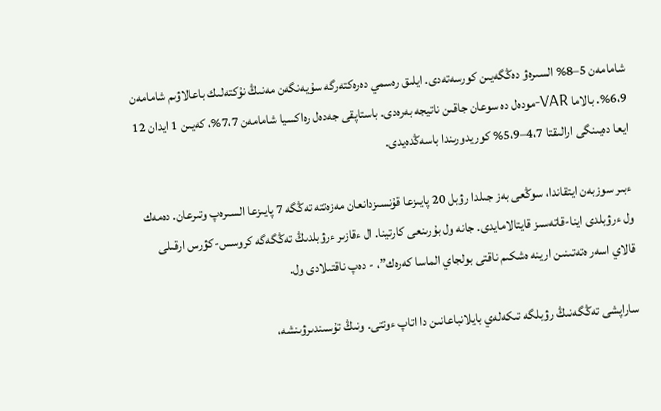شامامەن 5–8% السىرەۋ دەڭگەيىن كورسەتەدى. ايلىق رەسمي دەرەكتەرگە سۇيەنگەن مەنىڭ نۇكتەلىك باعالاۋىم شامامەن 6،9%. بالاما VAR-مودەل دە سوعان جاقىن ناتيجە بەرەدى. باستاپقى جەدەل رەاكسيا شامامەن 7،7%، كەيىن 1 ايدان 12 ايعا دەيىنگى ارالىقتا 4،7–5،9% كوريدورىندا باسەڭدەيدى.

ءبىر سوزبەن ايتقاندا، سوڭعى بەز جىلدا رۋبل 20 پايىزعا قۇنسىزدانعان مەزەتتە تەڭگە 7 پايىزعا السىرەپ وتىرعان. دەمەك ول ءرۋبلدى اينا-قاتەسىز قايتالامايدى. جانە ول بۇرىنعى كارتينا. ال ءقازىر ءرۋبلدىڭ تەڭگەگە كروسس-كۋرس ارقىلى قالاي اسەر ەتەتىنىن ارينە ەشكىم ناقتى بولجاي الماسا كەرەك”، - دەپ ناقتىلادى ول.

ساراپشى تەڭگەنىڭ رۋبلگە تىكەلەي بايلانباعانىن دا اتاپ ءوتتى. ونىڭ تۇسىندىرۋىنشە،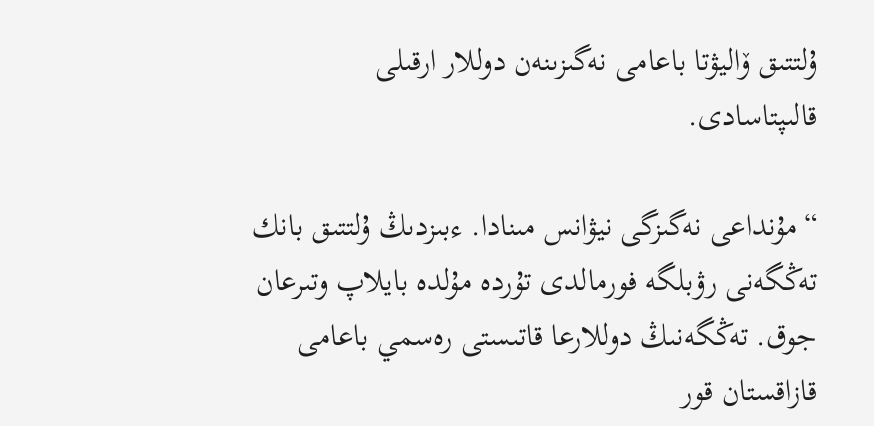ۇلتتىق ۆاليۋتا باعامى نەگىزىنەن دوللار ارقىلى قالىپتاسادى.

“مۇنداعى نەگىزگى نيۋانس مىنادا. ءبىزدىڭ ۇلتتىق بانك تەڭگەنى رۋبلگە فورمالدى تۇردە مۇلدە بايلاپ وتىرعان جوق. تەڭگەنىڭ دوللارعا قاتىستى رەسمي باعامى قازاقستان قور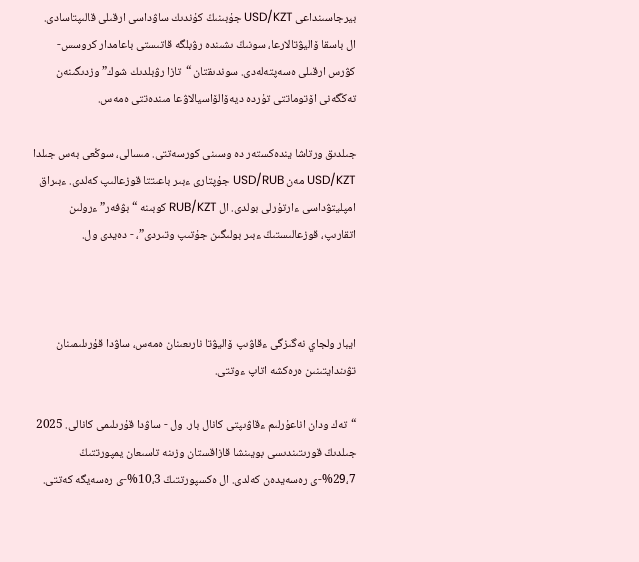بيرجاسىنداعى USD/KZT جۇبىنىڭ كۇندىك ساۋداسى ارقىلى قالىپتاسادى. ال باسقا ۆاليۋتالارعا، سونىڭ ىشىندە رۋبلگە قاتىستى باعامدار كروسس-كۋرس ارقىلى ەسەپتەلەدى. سوندىقتان “تازا رۋبلدىك شوك” وزدىگىنەن تەڭگەنى اۆتوماتتى تۇردە ديەۆالۆاسيالاۋعا مىندەتتى ەمەس.

جىلدىق ورتاشا يندەكستەر دە وسىنى كورسەتتى. مىسالى، سوڭعى بەس جىلدا USD/KZT مەن USD/RUB جۇپتارى ءبىر باعىتتا قوزعالىپ كەلدى. ءبىراق امپليتۋداسى ءارتۇرلى بولدى. ال RUB/KZT كوبىنە “بۋفەر” ءرولىن اتقارىپ، قوزعالىستىڭ ءبىر بولىگىن جۇتىپ وتىردى”، - دەيدى ول.



ايبار ولجاي نەگىزگى ءقاۋىپ ۆاليۋتا نارىعىنان ەمەس، ساۋدا قۇرىلىمىنان تۋىندايتىنىن ەرەكشە اتاپ ءوتتى.

“تەك ودان اناعۇرلىم ءقاۋىپتى كانال بار. ول - ساۋدا قۇرىلىمى كانالى. 2025 جىلدىڭ قورىتىندىسى بويىنشا قازاقستان وزىنە تاسىعان يمپورتتىڭ 29،7%-ى رەسەيدەن كەلدى. ال ەكسپورتتىڭ 10،3%-ى رەسەيگە كەتتى.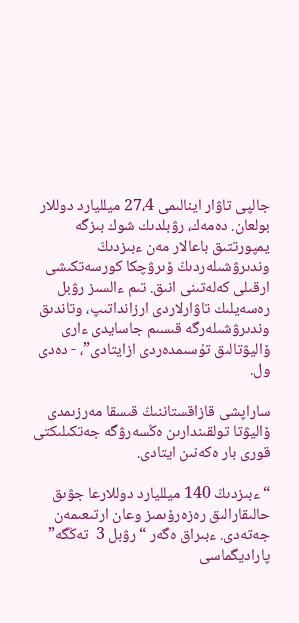جالپى تاۋار اينالىمى 27،4 ميلليارد دوللار بولعان. دەمەك، رۋبلدىك شوك بىزگە يمپورتتىق باعالار مەن ءبىزدىڭ وندىرۋشىلەردىڭ ۆىرۋچكا كورسەتكىشى ارقىلى كەلەتىنى انىق. تىم ءالسىز رۋبل رەسەيلىك تاۋارلاردى ارزانداتىپ، وتاندىق وندىرۋشىلەرگە قىسىم جاسايدى ءارى ۆاليۋتالىق تۇسىمدەردى ازايتادى”، - دەدى ول.

ساراپشى قازاقستاننىڭ قىسقا مەرزىمدى ۆاليۋتا تولقىندارىن ەڭسەرۋگە جەتكىلىكتى قورى بار ەكەنىن ايتادى.

“ءبىزدىڭ 140 ميلليارد دوللارعا جۋىق حالىقارالىق رەزەرۆىمىز وعان ارتىعىمەن جەتەدى. ءبىراق ەگەر “رۋبل 3  تەڭگە” پاراديگماسى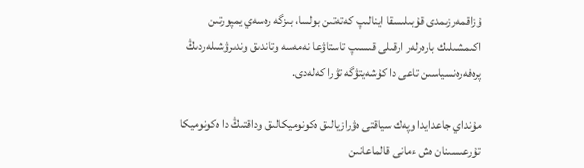ۇزاقمەرزىمدى قۇبىلىسقا اينالىپ كەتەتىن بولسا، بىزگە رەسەي يمپورتىن اكىمشىلىك بارەرلەر ارقىلى قىسىپ تاستاۋعا نەمەسە وتاندىق وندىرۋشىلەردىڭ پرەفەرەنسياسىن تاعى دا كۇشەيتۋگە تۋرا كەلەدى.

مۇنداي جاعدايدا وپەك سياقتى ەۋرازيالىق ەكونوميكالىق وداقتىڭ دا ەكونوميكا تۇرعىسىنان ەش ءمانى قالماعانىن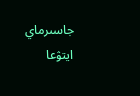جاسىرماي ايتۋعا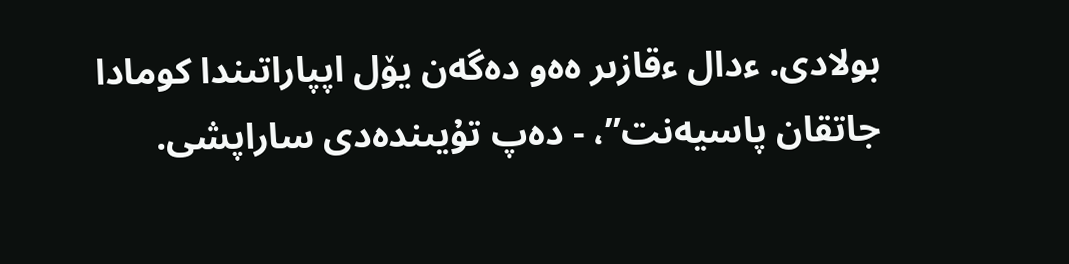بولادى. ءدال ءقازىر ەەو دەگەن يۆل اپپاراتىندا كومادا جاتقان پاسيەنت”، - دەپ تۇيىندەدى ساراپشى.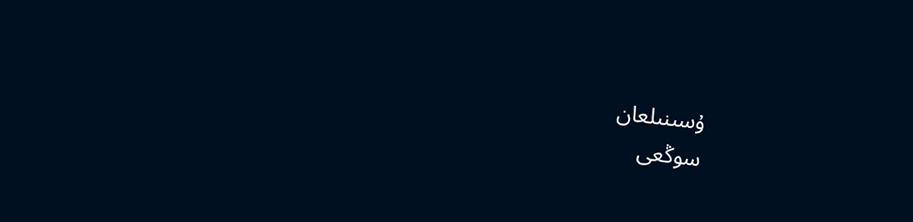ۇسىنىلعان
سوڭعى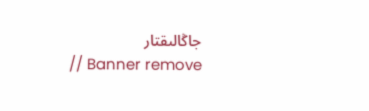جاڭالىقتار
// Banner remove